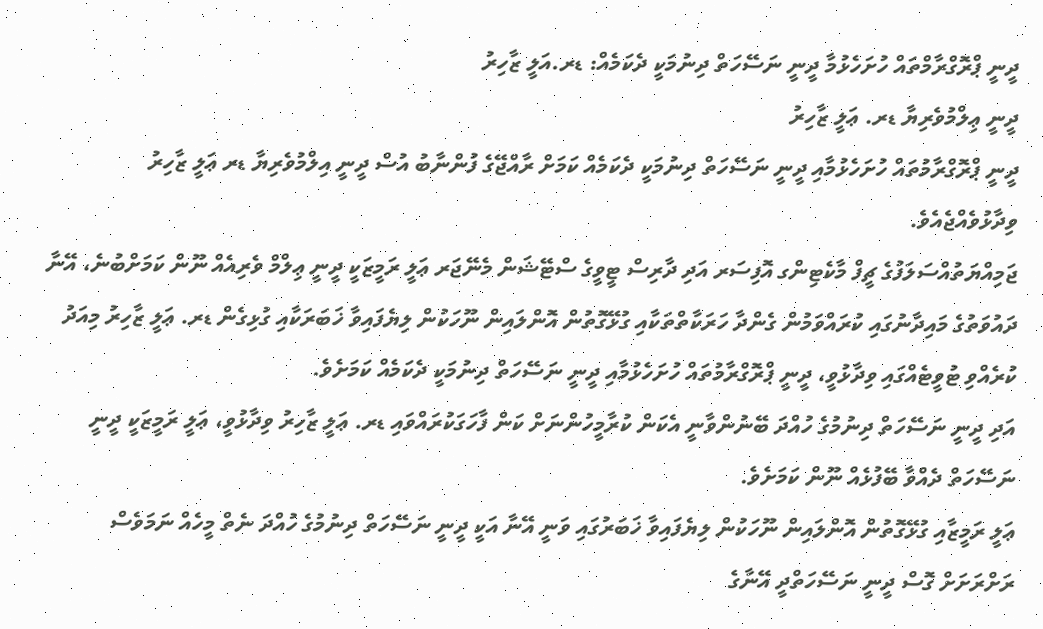ދީނީ ޕްރޮގްރާމްތައް ހުށަހެޅުމާ ދީނީ ނަސޭހަތް ދިނުމަކީ ދެކަމެއް: ޑރ.އަލީ ޒާހިރު
ދީނީ ޢިލްމުވެރިޔާ ޑރ. ޢަލީ ޒާހިރު
ދީނީ ޕްރޮގްރާމުތައް ހުށަހެޅުމާއި ދީނީ ނަސޭހަތް ދިނުމަކީ ދެކަމެއް ކަމަށް ރާއްޖޭގެ ފުންނާބު އުސް ދީނީ އިލްމުވެރިޔާ ޑރ ޢަލީ ޒާހިރު ވިދާޅުވެއްޖެއެވެ.
ޖަމިއްޔަތުއްސަލަފުގެ ޗީފް މާކެޓިންގ އޮފިސަރ އަދި ދާރިސް ޓީވީގެ ސްޓޭޝަން މެނޭޖަރ ޢަލީ ރަމީޒަކީ ދީނީ ޢިލްމް ވެރިއެއް ނޫން ކަމަށްބުނެ، އޭނާ ދައުވަތުގެ މައިދާނުގައި ކުރައްވަމުން ގެންދާ ހަރަކާތްތަކާއި ގުޅޭގޮތުން އޮންލައިން ނޫހަކުން ލިޔެފައިވާ ޚަބަރަކާއި ގުޅިގެން ޑރ. ޢަލީ ޒާހިރު މިއަދު ކުރެއްވި ޓުވީޓެއްގައި ވިދާޅުވީ، ދީނީ ޕްރޮގްރާމުތައް ހުށަހެޅުމާއި ދީނީ ނަސޭހަތް ދިނުމަކީ ދެކަމެއް ކަމަށެވެ.
އަދި ދީނީ ނަސޭހަތް ދިނުމުގެ ހުއްދަ ބޭނުންވާނީ އެކަން ކުރާމީހުންނަށް ކަން ފާހަގަކުރައްވައި ޑރ. ޢަލީ ޒާހިރު ވިދާޅުވީ، ޢަލީ ރަމީޒަކީ ދީނީ ނަސޭހަތް ދެއްވާ ބޭފުޅެއް ނޫން ކަމަށެވެ.
ޢަލީ ރަމީޒާއި ގުޅޭގޮތުން އޮންލައިން ނޫހަކުން ލިޔެފައިވާ ޚަބަރުގައި ވަނީ އޭނާ އަކީ ދީނީ ނަސޭހަތް ދިނުމުގެ ހުއްދަ ނެތް މީހެއް ނަމަވެސް ރަށްރަށަށް ގޮސް ދީނީ ނަސޭހަތްދީ އޭނާގެ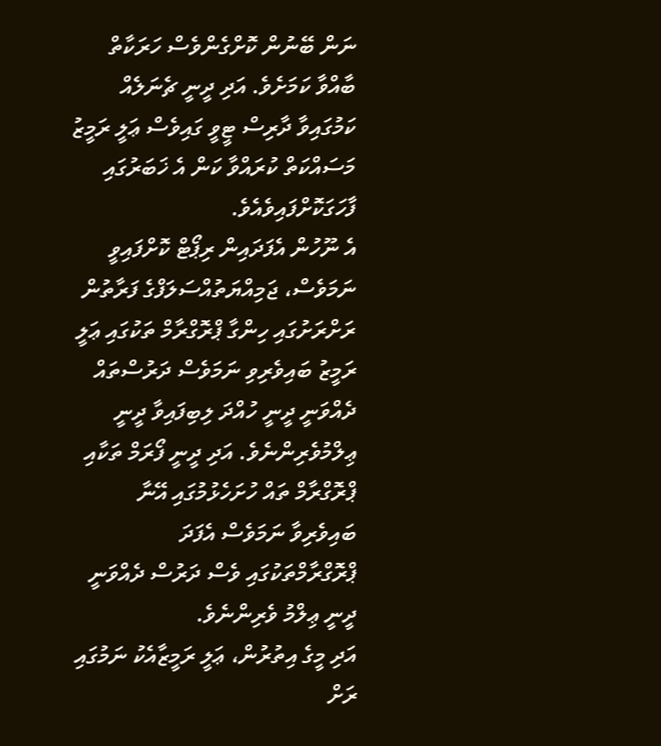ނަން ބޭނުން ކޮށްގެންވެސް ހަރަކާތް ބާއްވާ ކަމަށެވެ. އަދި ދީނީ ޗެނަލެއް ކަމުގައިވާ ދާރިސް ޓީވީ ގައިވެސް ޢަލީ ރަމީޒު މަސައްކަތް ކުރައްވާ ކަން އެ ޚަބަރުގައި ފާހަގަކޮށްފައިވެއެވެ.
އެ ނޫހުން އެފަދައިން ރިޕޯޓް ކޮށްފައިވީ ނަމަވެސް، ޖަމިއްޔަތުއްސަލަފްގެ ފަރާތުން ރަށްރަށުގައި ހިންގާ ޕްރޮގްރާމް ތަކުގައި ޢަލީ ރަމީޒު ބައިވެރިވި ނަމަވެސް ދަރުސްތައް ދެއްވަނީ ދީނީ ހުއްދަ ލިބިފައިވާ ދީނީ ޢިލްމުވެރިންނެވެ. އަދި ދީނީ ފޯރަމް ތަކާއި ޕްރޮގްރާމް ތައް ހުށަހެޅުމުގައި އޭނާ ބައިވެރިވާ ނަމަވެސް އެފަދަ ޕްރޮގްރާމްތަކުގައި ވެސް ދަރުސް ދެއްވަނީ ދީނީ ޢިލްމު ވެރިންނެވެ.
އަދި މީގެ އިތުރުން، ޢަލީ ރަމީޒާއެކު ނަމުގައި ރަށް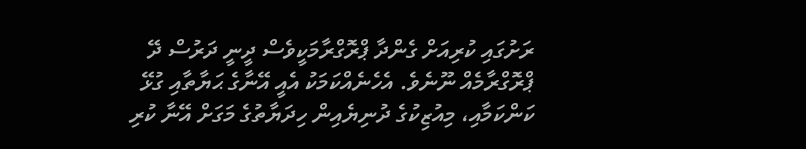ރަށުގައި ކުރިއަށް ގެންދާ ޕްރޮގްރާމަކީވެސް ދީނީ ދަރުސް ދޭ ޕްރޮގްރާމެއް ނޫނެވެ. އެހެނެއްކަމަކު އެއީ އޭނާގެ ޙަޔާތާއި ގުޅޭ ކަންކަމާއި، މިއުޒިކުގެ ދުނިޔެއިން ހިދަޔާތުގެ މަގަށް އޭނާ ކުރި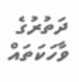ދަތުރުގެ ވާހަކަތައް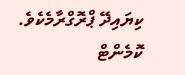ކިޔައިދޭ ޕްރޮގްރާމެކެވެ.
ކޮމެންޓް